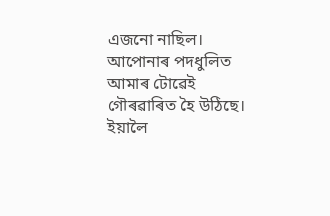এজনো নাছিল। আপোনাৰ পদধুলিত আমাৰ টোৱেই গৌৰৱাৰিত হৈ উঠিছে। ইয়ালৈ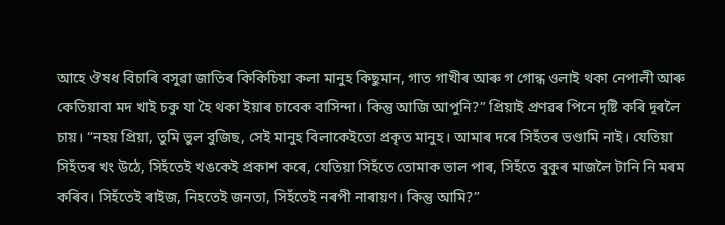আহে ঔষধ বিচাৰি বসুৱা জাতিৰ কিকিচিয়া কলা মানুহ কিছুমান, গাত গাখীৰ আৰু গ গোন্ধ ওলাই থকা নেপালী আৰু কেতিয়াবা মদ খাই চকু যা হৈ থকা ইয়াৰ চাবেক বাসিন্দা। কিন্তু আজি আপুনি?” প্ৰিয়াই প্ৰণৱৰ পিনে দৃষ্টি কৰি দূৰলৈ চায়। “নহয় প্ৰিয়া, তুমি ভুল বুজিছ, সেই মানুহ বিলাকেইতো প্ৰকৃত মানুহ। আমাৰ দৰে সিহঁতৰ ভণ্ডামি নাই। যেতিয়া সিহঁতৰ খং উঠে, সিহঁতেই খঙকেই প্ৰকাশ কৰে, যেতিয়া সিহঁতে তোমাক ভাল পাৰ, সিহঁতে বুকুৰ মাজলৈ টানি নি মৰম কৰিব। সিহঁতেই ৰাইজ, নিহতেই জনতা, সিহঁতেই নৰপী নাৰায়ণ। কিন্তু আমি?”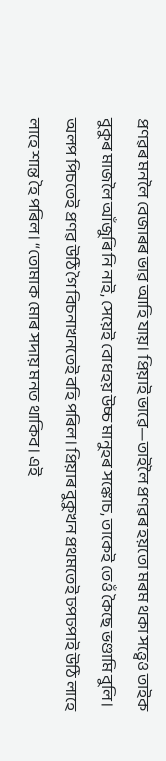প্ৰণৱৰ মনলৈ বেজাৰৰ ভাৱ আহি যায়। প্ৰিয়াই ভাৱে—তাইলৈ প্ৰণৱৰ হয়তো মৰম থকা সত্ত্বেও তাইক বুকুৰ মাজলৈ আঁজুৰি নি নাই, সেয়েই বোধহয় উচ্চ মানুহৰ সঙ্কোচ, তাকেই তেওঁ কৈছে ভণ্ডামি বুলি। অলপ পিচতেই প্ৰণৱ উঠি গৈ বিচনাখনতেই বহি পৰিল। প্ৰিয়াৰ বুকুখন প্ৰথমতেই ঢপঢপাই উঠি লাহে লাহে শান্ত হৈ পৰিল। “তোমাক মোৰ সদায় মনত থাকিব। এই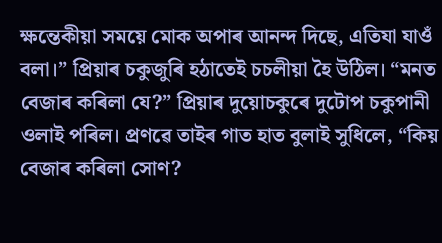ক্ষন্তেকীয়া সময়ে মোক অপাৰ আনন্দ দিছে, এতিযা যাওঁ বলা।” প্ৰিয়াৰ চকুজুৰি হঠাতেই চচলীয়া হৈ উঠিল। “মনত বেজাৰ কৰিলা যে?” প্ৰিয়াৰ দুয়োচকুৰে দুটোপ চকুপানী ওলাই পৰিল। প্ৰণৱে তাইৰ গাত হাত বুলাই সুধিলে, “কিয় বেজাৰ কৰিলা সোণ?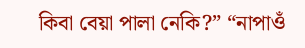কিবা বেয়া পালা নেকি?” “নাপাওঁ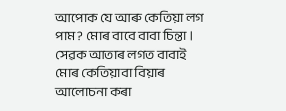আপোক যে আৰু কেতিয়া লগ পাম? মোৰ বাবে বাবা চিন্তা। সেৱক আতাৰ লগত বাবাই মোৰ কেতিয়াবা বিয়াৰ আলোচনা কৰা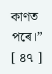কাণত পৰে।” [ ৪৭ ]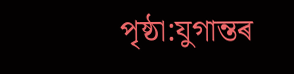পৃষ্ঠা:যুগান্তৰ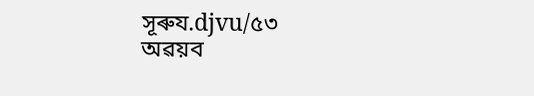সূৰুয.djvu/৫৩
অৱয়ব